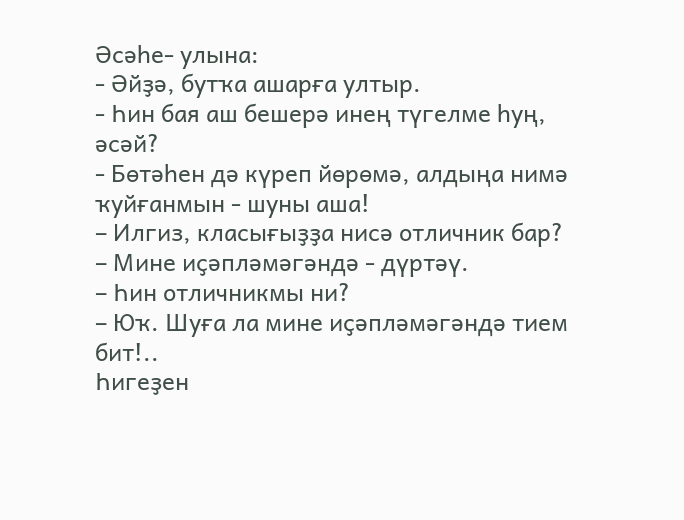Әсәһе- улына:
- Әйҙә, бутҡа ашарға ултыр.
- Һин бая аш бешерә инең түгелме һуң, әсәй?
- Бөтәһен дә күреп йөрөмә, алдыңа нимә ҡуйғанмын - шуны аша!
– Илгиз, класығыҙҙа нисә отличник бар?
– Мине иҫәпләмәгәндә - дүртәү.
– Һин отличникмы ни?
– Юҡ. Шуға ла мине иҫәпләмәгәндә тием бит!..
Һигеҙен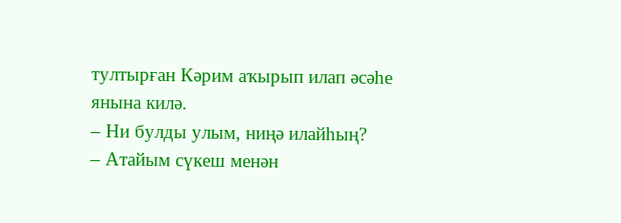тултырған Кәрим аҡырып илап әсәһе янына килә.
– Ни булды улым, ниңә илайһың?
– Атайым сүкеш менән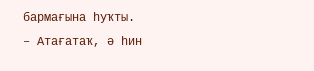бармағына һуҡты.
– Атағатаҡ, ә һин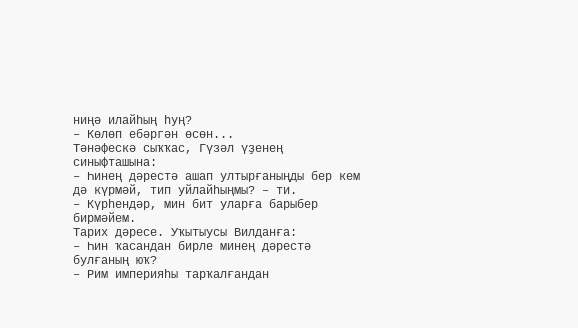ниңә илайһың һуң?
– Көлөп ебәргән өсөн...
Тәнәфескә сыҡҡас, Гүзәл үҙенең синыфташына:
– Һинең дәрестә ашап ултырғаныңды бер кем дә күрмәй, тип уйлайһыңмы? – ти.
– Күрһендәр, мин бит уларға барыбер бирмәйем.
Тарих дәресе. Уҡытыусы Вилданға:
– Һин ҡасандан бирле минең дәрестә булғаның юҡ?
– Рим империяһы тарҡалғандан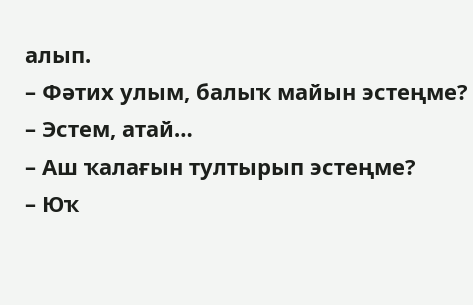алып.
– Фәтих улым, балыҡ майын эстеңме?
– Эстем, атай…
– Аш ҡалағын тултырып эстеңме?
– Юҡ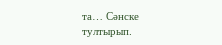та… Сәнске тултырып.